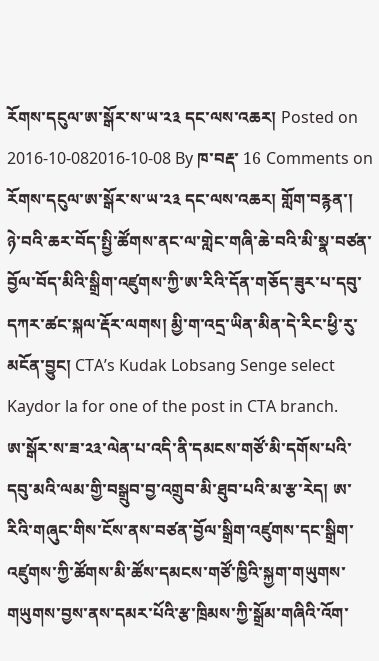རོགས་དངུལ་ཨ་སྒོར་ས་ཡ་༢༣ དང་ལས་འཆར། Posted on 2016-10-082016-10-08 By ཁ་བརྡ་ 16 Comments on རོགས་དངུལ་ཨ་སྒོར་ས་ཡ་༢༣ དང་ལས་འཆར། གློག་བརྙན་།
ཉེ་བའི་ཆར་བོད་སྤྱི་ཚོགས་ནང་ལ་གླེང་གཞི་ཆེ་བའི་མི་སྣ་བཙན་བྱོལ་བོད་མིའི་སྒྲིག་འཛུགས་ཀྱི་ཨ་རིའི་དོན་གཅོད་ཟུར་པ་དབུ་དཀར་ཚང་སྐལ་རྡོར་ལགས། མྱི་ག་འདྲ་ཡིན་མིན་དེ་རིང་ཕྱི་རུ་མངོན་བྱུང། CTA’s Kudak Lobsang Senge select Kaydor la for one of the post in CTA branch.
ཨ་སྒོར་ས་ཟ་༢༣་ལེན་པ་འདི་ནི་དམངས་གཙོ་མི་དགོས་པའི་དབུ་མའི་ལམ་གྱི་བསྒྲུབ་བྱ་འགྲུབ་མི་ཐུབ་པའི་མ་རྩ་རེད། ཨ་རིའི་གཞུང་གིས་ངོས་ནས་བཙན་བྱོལ་སྒྲིག་འཛུགས་དང་སྒྲིག་འཛུགས་ཀྱི་ཚོགས་མི་ཚོས་དམངས་གཙོ་ཁྱིའི་སྐྱག་གཡུགས་གཡུགས་བྱས་ནས་དམར་པོའི་རྩ་ཁྲིམས་ཀྱི་སྒྲོམ་གཞིའི་འོག་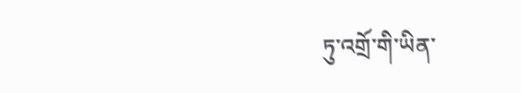ཏུ་འགྲོ་གི་ཡིན་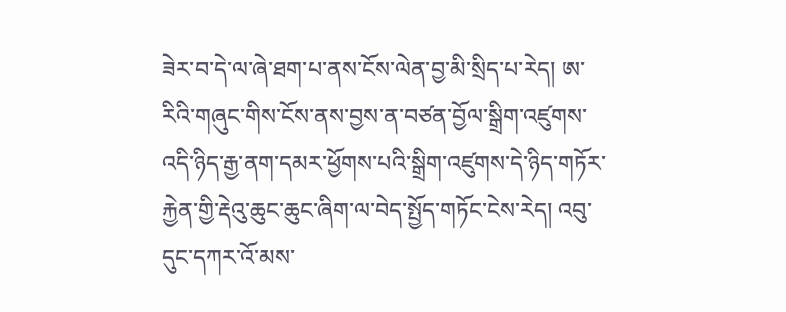ཟེར་བ་དེ་ལ་ཞེ་ཐག་པ་ནས་ངོས་ལེན་བྱ་མི་སྲིད་པ་རེད། ཨ་རིའི་གཞུང་གིས་ངོས་ནས་བྱས་ན་བཙན་བྱོལ་སྒྲིག་འཛུགས་འདི་ཉིད་རྒྱ་ནག་དམར་ཕྱོགས་པའི་སྒྲིག་འཛུགས་དེ་ཉིད་གཏོར་རྐྱེན་གྱི་རྡེའུ་ཆུང་ཆུང་ཞིག་ལ་བེད་སྤྱོད་གཏོང་ངེས་རེད། འབུ་དུང་དཀར་འོ་མས་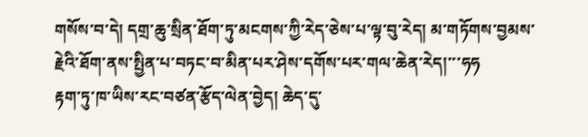གསོས་བ་དེ། དགྲ་ཆུ་སྲིན་ཐོག་ཏུ་མངགས་ཀྱི་རེད་ཅེས་པ་ལྟ་བུ་རེད། མ་གཏོགས་བྱམས་རྗེའི་ཐོག་ནས་སྤྱིན་པ་བཏང་བ་མིན་པར་ཤེས་དགོས་པར་གལ་ཆེན་རེད།་་་ཧཧ
རྟག་ཏུ་ཁ་ཡིས་རང་བཙན་རྩོད་ལེན་བྱེད། ཆེད་དུ་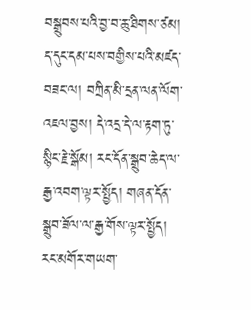བསྒྲུབས་པའི་བྱ་བ་ཆུ་ཐིགས་ཙམ། ད་དུང་དམ་པས་བགྱིས་པའི་མཛད་བཟང་ལ། བཀྲིན་མི་དྲན་ལན་ལོག་འཇལ་བྱས། དེ་འདྲ་དེ་ལ་རྟག་ཏུ་སྙིང་རྗེ་སྒོམ། རང་དོན་སྒྲུབ་ཆེད་ལ་རྒྱ་འབག་ལྟར་སྤྱོད། གཞན་དོན་སྒྲུབ་ཟོལ་ལ་རྒྱ་གོས་ལྟར་སྤྱོད། རང་མགོར་གཡག་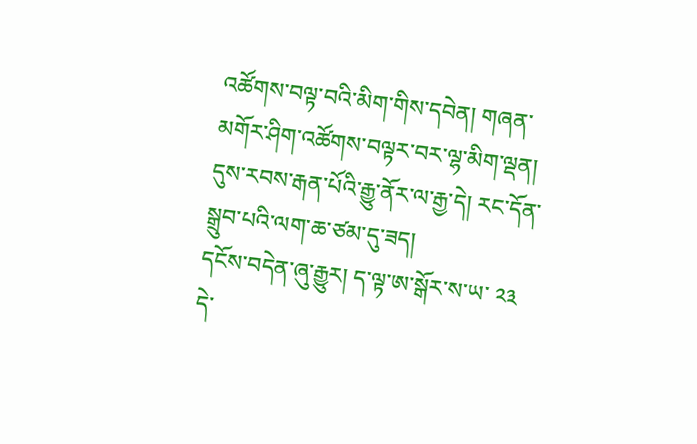འཚོགས་བལྟ་བའི་མིག་གིས་དབེན། གཞན་མགོར་ཤིག་འཚོགས་བལྟར་བར་ལྷ་མིག་ལྡན། དུས་རབས་རྒན་པོའི་རྒྱུ་ནོར་ལ་རྒྱ་དེ། རང་དོན་སྒྲུབ་པའི་ལག་ཆ་ཙམ་དུ་ཟད།
དངོས་བདེན་ཞུ་རྒྱུར། ད་ལྟ་ཨ་སྒོར་ས་ཡ་ ༢༣ དེ་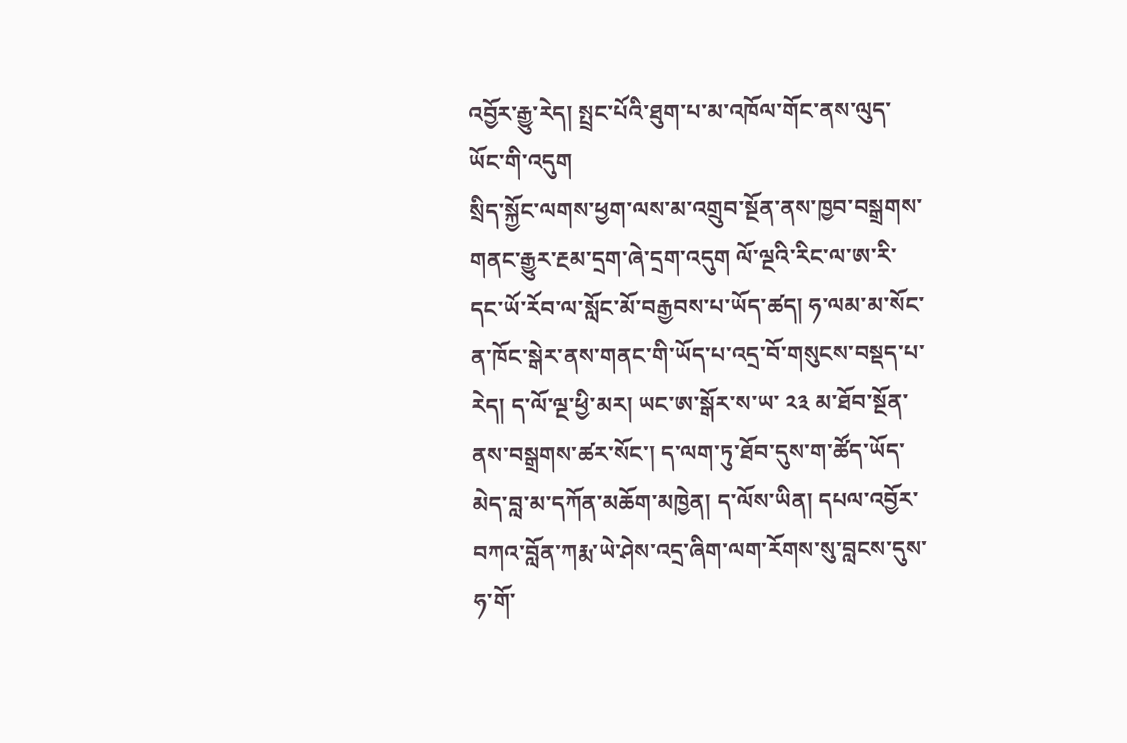འབྱོར་རྒྱུ་རེད། སྤྲང་པོའི་ཐུག་པ་མ་འཁོལ་གོང་ནས་ལུད་ཡོང་གི་འདུག
སྲིད་སྐྱོང་ལགས་ཕྱག་ལས་མ་འགྲུབ་སྔོན་ནས་ཁྱབ་བསྒྲགས་གནང་རྒྱུར་རྔམ་དྲག་ཞེ་དྲག་འདུག ལོ་ལྔའི་རིང་ལ་ཨ་རི་དང་ཡོ་རོབ་ལ་སློང་མོ་བརྒྱབས་པ་ཡོད་ཚད། ཧ་ལམ་མ་སོང་ན་ཁོང་སྒེར་ནས་གནང་གི་ཡོད་པ་འདྲ་བོ་གསུངས་བསྡད་པ་རེད། ད་ལོ་ལྔ་ཕྱི་མར། ཡང་ཨ་སྒོར་ས་ཡ་ ༢༣ མ་ཐོབ་སྔོན་ནས་བསྒྲགས་ཚར་སོང་། ད་ལག་ཏུ་ཐོབ་དུས་ག་ཚོད་ཡོད་མེད་བླ་མ་དཀོན་མཆོག་མཁྱེན། ད་ལོས་ཡིན། དཔལ་འབྱོར་བཀའ་བློན་ཀརྨ་ཡེ་ཤེས་འདྲ་ཞིག་ལག་རོགས་སུ་བླངས་དུས་ཧ་གོ་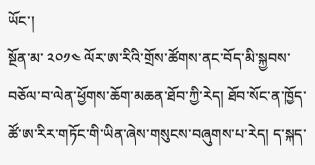ཡོང་།
སྔོན་མ་ ༢༠༡༤ ལོར་ཨ་རིའི་གྲོས་ཚོགས་ནང་བོད་མི་སྐྱབས་བཅོལ་བ་ལེན་ཕྱོགས་ཆོག་མཆན་ཐོབ་ཀྱི་རེད། ཐོབ་སོང་ན་ཁྱོད་ཚོ་ཨ་རིར་གཏོང་གི་ཡིན་ཞེས་གསུངས་བཞུགས་པ་རེད། ད་སྐད་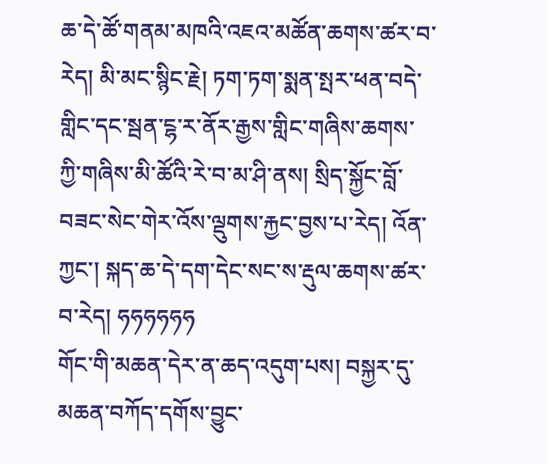ཆ་དེ་ཚོ་གནམ་མཁའི་འཇའ་མཚོན་ཆགས་ཚར་བ་རེད། མི་མང་སྙིང་རྗེ། ཏག་ཏག་སྨན་སྤར་ཕན་བདེ་གླིང་དང་སྦན་ངྷ་ར་ནོར་རྒྱས་གླིང་གཞིས་ཆགས་ཀྱི་གཞིས་མི་ཚོའི་རེ་བ་མ་ཤི་ནས། སྲིད་སྐྱོང་བློ་བཟང་སེང་གེར་འོས་ལྡུགས་རྐྱང་བྱས་པ་རེད། འོན་ཀྱང་། སྐད་ཆ་དེ་དག་དེང་སང་ས་རྡུལ་ཆགས་ཚར་བ་རེད། ཧཧཧཧཧཧ
གོང་གི་མཆན་དེར་ན་ཆད་འདུག་པས། བསྐྱར་དུ་མཆན་བཀོད་དགོས་བྱུང་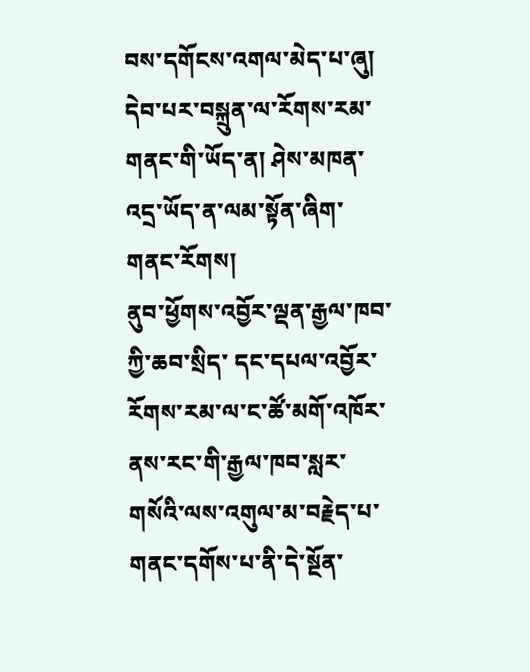བས་དགོངས་འགལ་མེད་པ་ཞུ། དེབ་པར་བསྐྲུན་ལ་རོགས་རམ་གནང་གི་ཡོད་ན། ཤེས་མཁན་འདྲ་ཡོད་ན་ལམ་སྟོན་ཞིག་གནང་རོགས།
ནུབ་ཕྱོགས་འབྱོར་ལྡན་རྒྱལ་ཁབ་ཀྱི་ཆབ་སྲིད་ དང་དཔལ་འབྱོར་རོགས་རམ་ལ་ང་ཚོ་མགོ་འཁོར་ནས་རང་གི་རྒྱལ་ཁབ་སླར་གསོའི་ལས་འགུལ་མ་བརྗེད་པ་གནང་དགོས་པ་ནི་དེ་སྔོན་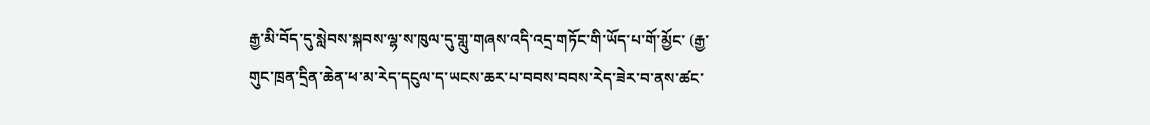རྒྱ་མི་བོད་དུ་སླེབས་སྐབས་ལྷ་ས་ཁུལ་དུ་གླུ་གཞས་འདི་འདྲ་གཏོང་གི་ཡོད་པ་གོ་མྱོང་ (རྒྱ་གུང་ཁྲན་དྲིན་ཆེན་ཕ་མ་རེད་དངུལ་ད་ཡངས་ཆར་པ་བབས་བབས་རེད་ཟེར་བ་ནས་ཚང་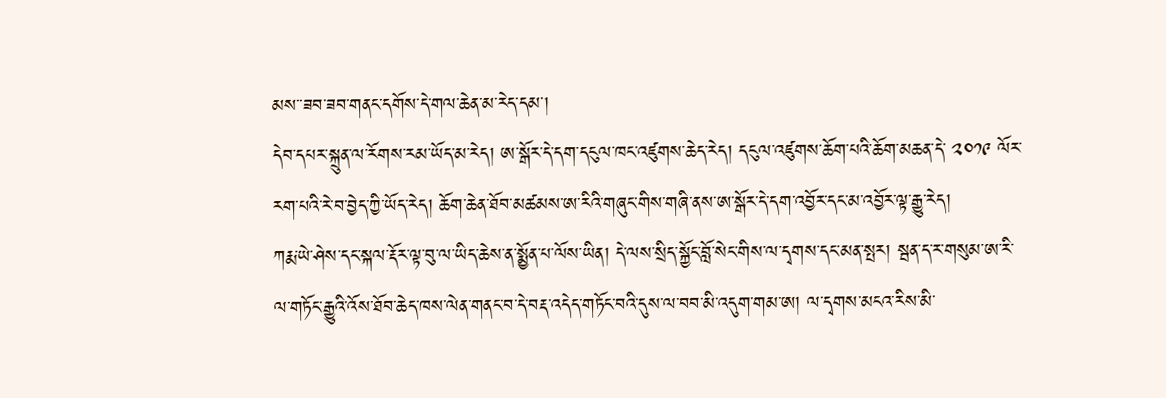མས་་ཟབ་ཟབ་གནང་དགོས་དེ་གལ་ཆེན་མ་རེད་དམ་།
དེབ་དཔར་སྐྲུན་ལ་རོགས་རམ་ཡོད་མ་རེད། ཨ་སྒོར་དེ་དག་དངུལ་ཁང་འཛུགས་ཆེད་རེད། དངུལ་འཛུགས་ཆོག་པའི་ཆོག་མཆན་དེ་ ༢༠༡༩ ལོར་རག་པའི་རེ་བ་བྱེད་ཀྱི་ཡོད་རེད། ཆོག་ཆེན་ཐོབ་མཚམས་ཨ་རིའི་གཞུང་གིས་གཞི་ནས་ཨ་སྒོར་དེ་དག་འབྱོར་དང་མ་འབྱོར་ལྟ་རྒྱུ་རེད།
ཀརྨ་ཡེ་ཤེས་དང་སྐལ་རྡོར་ལྟ་བུ་ལ་ཡིད་ཆེས་ན་སྨྱོན་པ་ལོས་ཡིན། དེ་ལས་སྲིད་སྐྱོང་བློ་སེང་གིས་ལ་དྭགས་དང་མན་སྤར། སྦན་ད་ར་གསུམ་ཨ་རི་ལ་གཏོང་རྒྱུའི་འོས་ཐོབ་ཆེད་ཁས་ལེན་གནང་བ་དེ་བརྡ་འདེད་གཏོང་བའི་དུས་ལ་བབ་མི་འདུག་གམ་ཨ། ལ་དྭགས་མངའ་རིས་མི་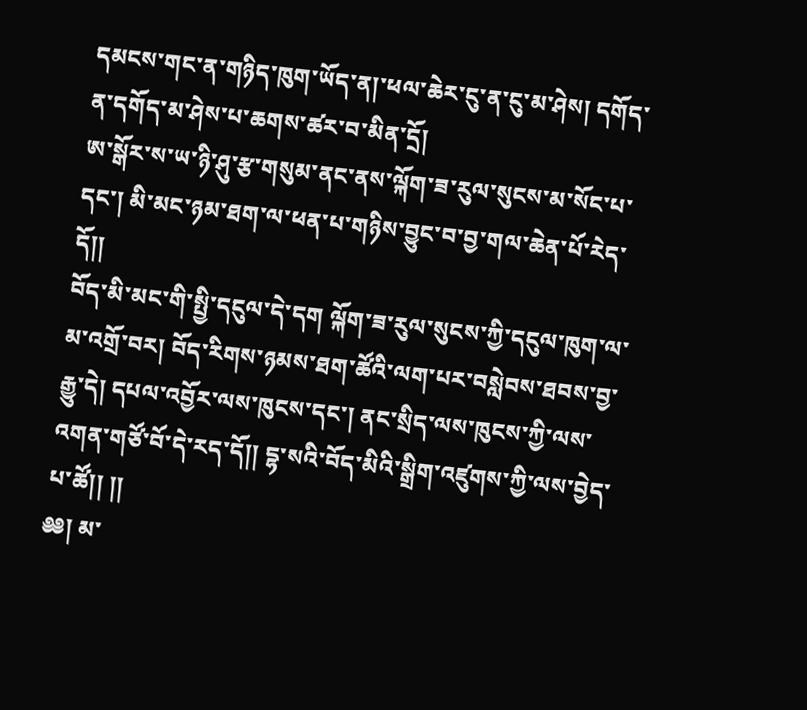དམངས་གང་ན་གཉིད་ཁུག་ཡོད་ན།་ཕལ་ཆེར་ངུ་ན་ངུ་མ་ཤེས། དགོད་ན་དགོད་མ་ཤེས་པ་ཆགས་ཚར་བ་མིན་དྲོ།
ཨ་སྒོར་ས་ཡ་ཉི་ཤུ་རྩ་གསུམ་ནང་ནས་ལྐོག་ཟ་རུལ་སུངས་མ་སོང་པ་དང་། མི་མང་ཉམ་ཐག་ལ་ཕན་པ་གཉིས་བྱུང་བ་བྱ་གལ་ཆེན་པོ་རེད་དོ།།
བོད་མི་མང་གི་སྤྱི་དངུལ་དེ་དག ལྐོག་ཟ་རུལ་སུངས་ཀྱི་དངུལ་ཁུག་ལ་མ་འགྲོ་བར། བོད་རིགས་ཉམས་ཐག་ཚོའི་ལག་པར་བསླེབས་ཐབས་བྱ་རྒྱུ་དེ། དཔལ་འབྱོར་ལས་ཁུངས་དང་། ནང་སྲིད་ལས་ཁུངས་ཀྱི་ལས་འགན་གཙོ་བོ་དེ་རད་དོ།། དྷ་སའི་བོད་མིའི་སྒྲིག་འཛུགས་ཀྱི་ལས་བྱེད་པ་ཚོ།། །།
༅༅། མ་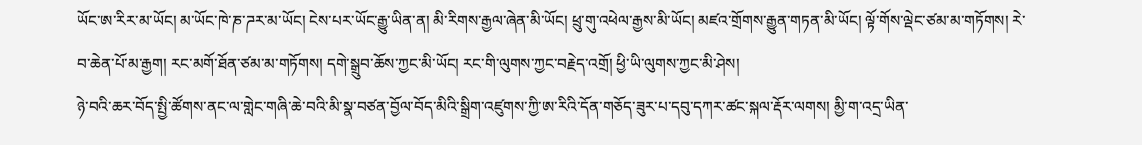ཡོང་ཨ་རིར་མ་ཡོང། མ་ཡོང་ཁེ་ཎ་ཌར་མ་ཡོང། ངེས་པར་ཡོང་རྒྱུ་ཡིན་ན། མི་རིགས་རྒྱལ་ཞེན་མི་ཡོང། ཕྲུ་གུ་འཕེལ་རྒྱས་མི་ཡོང། མཛའ་གྲོགས་རྒྱུན་གཏན་མི་ཡོང། ལྟོ་གོས་ལྡེང་ཙམ་མ་གཏོགས། རེ་བ་ཆེན་པོ་མ་རྒྱག། རང་མགོ་ཐོན་ཙམ་མ་གཏོགས། དགེ་སྒྲུབ་ཆོས་ཀྱང་མི་ཡོང། རང་གི་ལུགས་ཀྱང་བརྗེད་འགྲོ། ཕྱི་ཡི་ལུགས་ཀྱང་མི་ཤེས།
ཉེ་བའི་ཆར་བོད་སྤྱི་ཚོགས་ནང་ལ་གླེང་གཞི་ཆེ་བའི་མི་སྣ་བཙན་བྱོལ་བོད་མིའི་སྒྲིག་འཛུགས་ཀྱི་ཨ་རིའི་དོན་གཅོད་ཟུར་པ་དབུ་དཀར་ཚང་སྐལ་རྡོར་ལགས། མྱི་ག་འདྲ་ཡིན་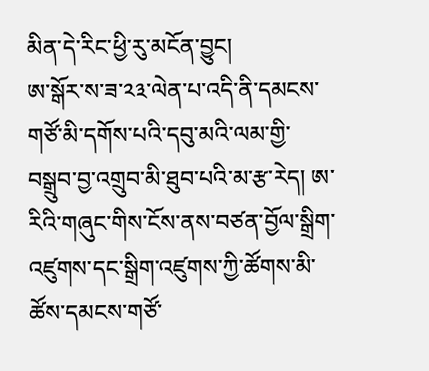མིན་དེ་རིང་ཕྱི་རུ་མངོན་བྱུང།
ཨ་སྒོར་ས་ཟ་༢༣་ལེན་པ་འདི་ནི་དམངས་གཙོ་མི་དགོས་པའི་དབུ་མའི་ལམ་གྱི་བསྒྲུབ་བྱ་འགྲུབ་མི་ཐུབ་པའི་མ་རྩ་རེད། ཨ་རིའི་གཞུང་གིས་ངོས་ནས་བཙན་བྱོལ་སྒྲིག་འཛུགས་དང་སྒྲིག་འཛུགས་ཀྱི་ཚོགས་མི་ཚོས་དམངས་གཙོ་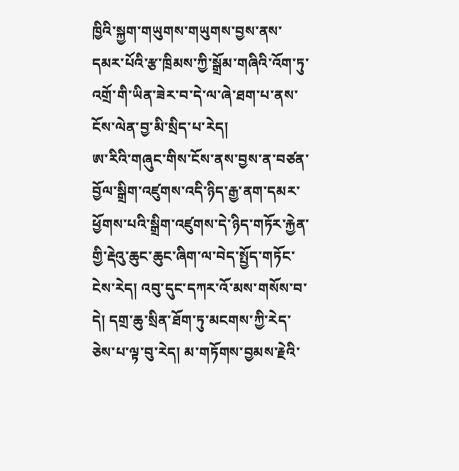ཁྱིའི་སྐྱག་གཡུགས་གཡུགས་བྱས་ནས་དམར་པོའི་རྩ་ཁྲིམས་ཀྱི་སྒྲོམ་གཞིའི་འོག་ཏུ་འགྲོ་གི་ཡིན་ཟེར་བ་དེ་ལ་ཞེ་ཐག་པ་ནས་ངོས་ལེན་བྱ་མི་སྲིད་པ་རེད།
ཨ་རིའི་གཞུང་གིས་ངོས་ནས་བྱས་ན་བཙན་བྱོལ་སྒྲིག་འཛུགས་འདི་ཉིད་རྒྱ་ནག་དམར་ཕྱོགས་པའི་སྒྲིག་འཛུགས་དེ་ཉིད་གཏོར་རྐྱེན་གྱི་རྡེའུ་ཆུང་ཆུང་ཞིག་ལ་བེད་སྤྱོད་གཏོང་ངེས་རེད། འབུ་དུང་དཀར་འོ་མས་གསོས་བ་དེ། དགྲ་ཆུ་སྲིན་ཐོག་ཏུ་མངགས་ཀྱི་རེད་ཅེས་པ་ལྟ་བུ་རེད། མ་གཏོགས་བྱམས་རྗེའི་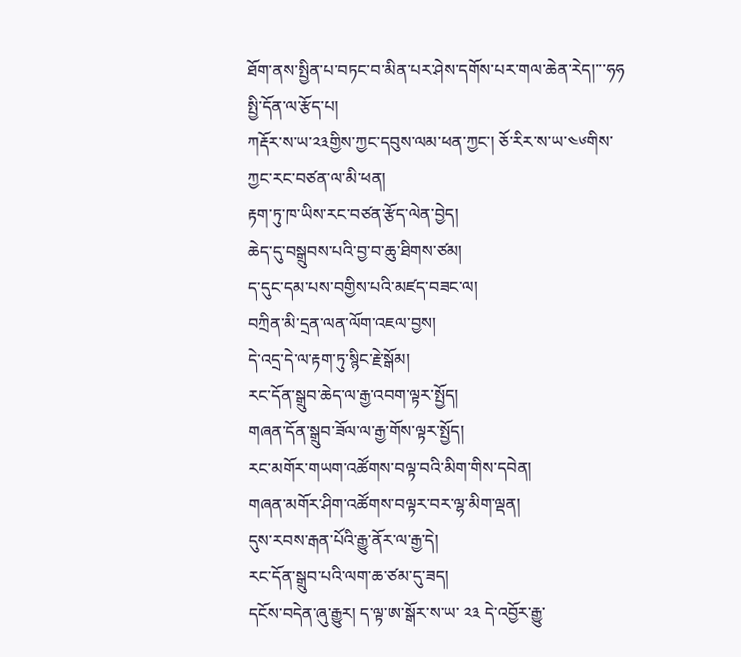ཐོག་ནས་སྤྱིན་པ་བཏང་བ་མིན་པར་ཤེས་དགོས་པར་གལ་ཆེན་རེད།་་་ཧཧ
སྤྱི་དོན་ལ་རྩོད་པ།
ཀརྡོར་ས་ཡ་༢༣གྱིས་ཀྱང་དབུས་ལམ་ཕན་ཀྱང་། ཅོ་རིར་ས་ཡ་༤༦གིས་ཀྱང་རང་བཙན་ལ་མི་ཕན།
རྟག་ཏུ་ཁ་ཡིས་རང་བཙན་རྩོད་ལེན་བྱེད།
ཆེད་དུ་བསྒྲུབས་པའི་བྱ་བ་ཆུ་ཐིགས་ཙམ།
ད་དུང་དམ་པས་བགྱིས་པའི་མཛད་བཟང་ལ།
བཀྲིན་མི་དྲན་ལན་ལོག་འཇལ་བྱས།
དེ་འདྲ་དེ་ལ་རྟག་ཏུ་སྙིང་རྗེ་སྒོམ།
རང་དོན་སྒྲུབ་ཆེད་ལ་རྒྱ་འབག་ལྟར་སྤྱོད།
གཞན་དོན་སྒྲུབ་ཟོལ་ལ་རྒྱ་གོས་ལྟར་སྤྱོད།
རང་མགོར་གཡག་འཚོགས་བལྟ་བའི་མིག་གིས་དབེན།
གཞན་མགོར་ཤིག་འཚོགས་བལྟར་བར་ལྷ་མིག་ལྡན།
དུས་རབས་རྒན་པོའི་རྒྱུ་ནོར་ལ་རྒྱ་དེ།
རང་དོན་སྒྲུབ་པའི་ལག་ཆ་ཙམ་དུ་ཟད།
དངོས་བདེན་ཞུ་རྒྱུར། ད་ལྟ་ཨ་སྒོར་ས་ཡ་ ༢༣ དེ་འབྱོར་རྒྱུ་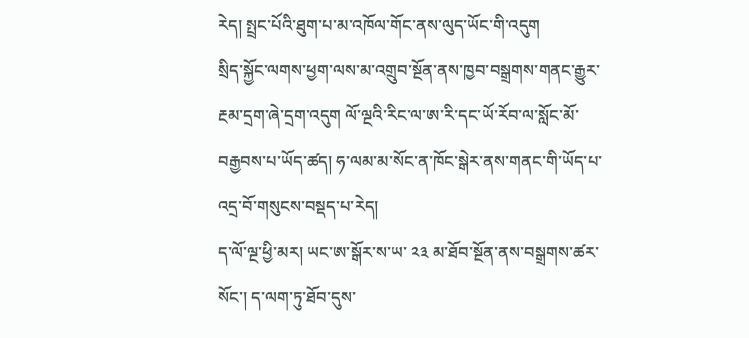རེད། སྤྲང་པོའི་ཐུག་པ་མ་འཁོལ་གོང་ནས་ལུད་ཡོང་གི་འདུག
སྲིད་སྐྱོང་ལགས་ཕྱག་ལས་མ་འགྲུབ་སྔོན་ནས་ཁྱབ་བསྒྲགས་གནང་རྒྱུར་རྔམ་དྲག་ཞེ་དྲག་འདུག ལོ་ལྔའི་རིང་ལ་ཨ་རི་དང་ཡོ་རོབ་ལ་སློང་མོ་བརྒྱབས་པ་ཡོད་ཚད། ཧ་ལམ་མ་སོང་ན་ཁོང་སྒེར་ནས་གནང་གི་ཡོད་པ་འདྲ་བོ་གསུངས་བསྡད་པ་རེད།
ད་ལོ་ལྔ་ཕྱི་མར། ཡང་ཨ་སྒོར་ས་ཡ་ ༢༣ མ་ཐོབ་སྔོན་ནས་བསྒྲགས་ཚར་སོང་། ད་ལག་ཏུ་ཐོབ་དུས་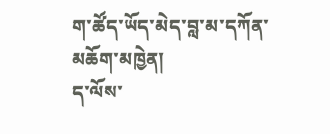ག་ཚོད་ཡོད་མེད་བླ་མ་དཀོན་མཆོག་མཁྱེན།
ད་ལོས་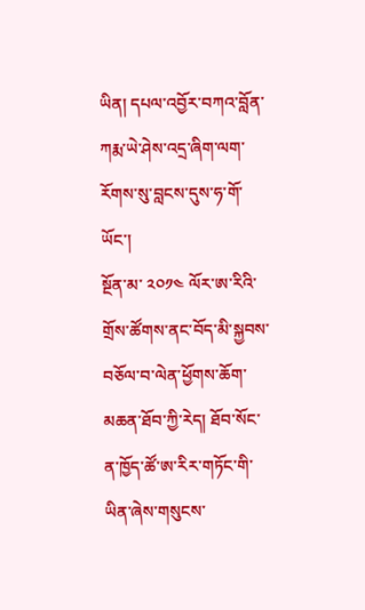ཡིན། དཔལ་འབྱོར་བཀའ་བློན་ཀརྨ་ཡེ་ཤེས་འདྲ་ཞིག་ལག་རོགས་སུ་བླངས་དུས་ཧ་གོ་ཡོང་།
སྔོན་མ་ ༢༠༡༤ ལོར་ཨ་རིའི་གྲོས་ཚོགས་ནང་བོད་མི་སྐྱབས་བཅོལ་བ་ལེན་ཕྱོགས་ཆོག་མཆན་ཐོབ་ཀྱི་རེད། ཐོབ་སོང་ན་ཁྱོད་ཚོ་ཨ་རིར་གཏོང་གི་ཡིན་ཞེས་གསུངས་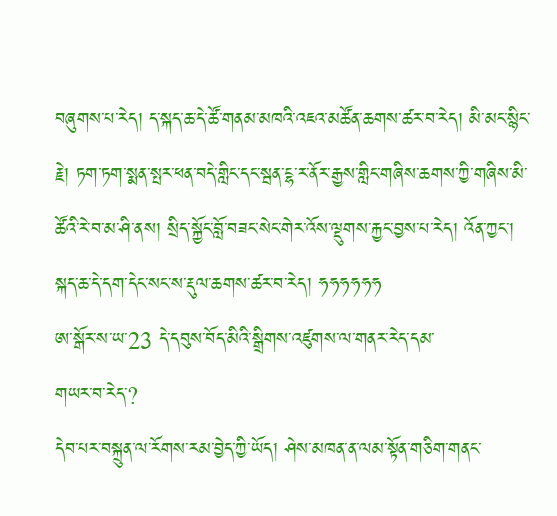བཞུགས་པ་རེད། ད་སྐད་ཆ་དེ་ཚོ་གནམ་མཁའི་འཇའ་མཚོན་ཆགས་ཚར་བ་རེད། མི་མང་སྙིང་རྗེ། ཏག་ཏག་སྨན་སྤར་ཕན་བདེ་གླིང་དང་སྦན་ངྷ་ར་ནོར་རྒྱས་གླིང་གཞིས་ཆགས་ཀྱི་གཞིས་མི་ཚོའི་རེ་བ་མ་ཤི་ནས། སྲིད་སྐྱོང་བློ་བཟང་སེང་གེར་འོས་ལྡུགས་རྐྱང་བྱས་པ་རེད། འོན་ཀྱང་། སྐད་ཆ་དེ་དག་དེང་སང་ས་རྡུལ་ཆགས་ཚར་བ་རེད། ཧཧཧཧཧཧ
ཨ་སྒོར་ས་ཡ་23 དེ་དབུས་བོད་མིའི་སྒྲིགས་འཛུགས་ལ་གནར་རེད་དམ་
གཡར་བ་རེད་?
དེབ་པར་བསྐྲུན་ལ་རོགས་རམ་བྱེད་ཀྱི་ཡོད། ཤེས་མཁན་ན་ལམ་སྟོན་གཅིག་གནང་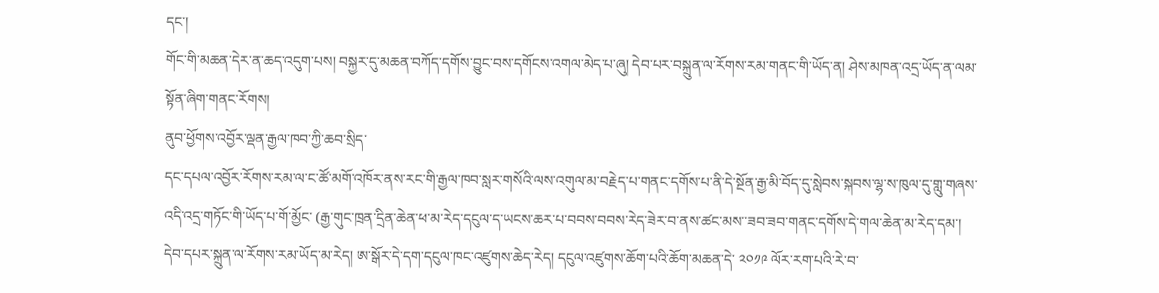དང་།
གོང་གི་མཆན་དེར་ན་ཆད་འདུག་པས། བསྐྱར་དུ་མཆན་བཀོད་དགོས་བྱུང་བས་དགོངས་འགལ་མེད་པ་ཞུ། དེབ་པར་བསྐྲུན་ལ་རོགས་རམ་གནང་གི་ཡོད་ན། ཤེས་མཁན་འདྲ་ཡོད་ན་ལམ་སྟོན་ཞིག་གནང་རོགས།
ནུབ་ཕྱོགས་འབྱོར་ལྡན་རྒྱལ་ཁབ་ཀྱི་ཆབ་སྲིད་
དང་དཔལ་འབྱོར་རོགས་རམ་ལ་ང་ཚོ་མགོ་འཁོར་ནས་རང་གི་རྒྱལ་ཁབ་སླར་གསོའི་ལས་འགུལ་མ་བརྗེད་པ་གནང་དགོས་པ་ནི་དེ་སྔོན་རྒྱ་མི་བོད་དུ་སླེབས་སྐབས་ལྷ་ས་ཁུལ་དུ་གླུ་གཞས་འདི་འདྲ་གཏོང་གི་ཡོད་པ་གོ་མྱོང་ (རྒྱ་གུང་ཁྲན་དྲིན་ཆེན་ཕ་མ་རེད་དངུལ་ད་ཡངས་ཆར་པ་བབས་བབས་རེད་ཟེར་བ་ནས་ཚང་མས་་ཟབ་ཟབ་གནང་དགོས་དེ་གལ་ཆེན་མ་རེད་དམ་།
དེབ་དཔར་སྐྲུན་ལ་རོགས་རམ་ཡོད་མ་རེད། ཨ་སྒོར་དེ་དག་དངུལ་ཁང་འཛུགས་ཆེད་རེད། དངུལ་འཛུགས་ཆོག་པའི་ཆོག་མཆན་དེ་ ༢༠༡༩ ལོར་རག་པའི་རེ་བ་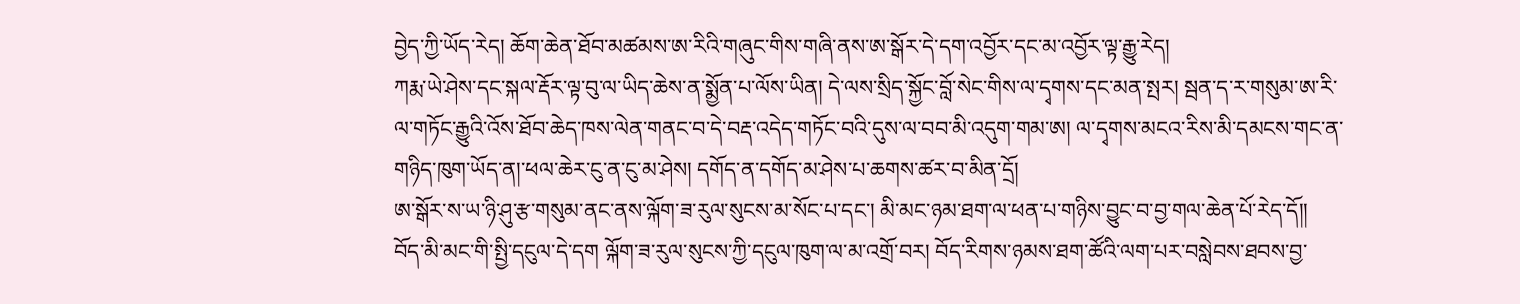བྱེད་ཀྱི་ཡོད་རེད། ཆོག་ཆེན་ཐོབ་མཚམས་ཨ་རིའི་གཞུང་གིས་གཞི་ནས་ཨ་སྒོར་དེ་དག་འབྱོར་དང་མ་འབྱོར་ལྟ་རྒྱུ་རེད།
ཀརྨ་ཡེ་ཤེས་དང་སྐལ་རྡོར་ལྟ་བུ་ལ་ཡིད་ཆེས་ན་སྨྱོན་པ་ལོས་ཡིན། དེ་ལས་སྲིད་སྐྱོང་བློ་སེང་གིས་ལ་དྭགས་དང་མན་སྤར། སྦན་ད་ར་གསུམ་ཨ་རི་ལ་གཏོང་རྒྱུའི་འོས་ཐོབ་ཆེད་ཁས་ལེན་གནང་བ་དེ་བརྡ་འདེད་གཏོང་བའི་དུས་ལ་བབ་མི་འདུག་གམ་ཨ། ལ་དྭགས་མངའ་རིས་མི་དམངས་གང་ན་གཉིད་ཁུག་ཡོད་ན།་ཕལ་ཆེར་ངུ་ན་ངུ་མ་ཤེས། དགོད་ན་དགོད་མ་ཤེས་པ་ཆགས་ཚར་བ་མིན་དྲོ།
ཨ་སྒོར་ས་ཡ་ཉི་ཤུ་རྩ་གསུམ་ནང་ནས་ལྐོག་ཟ་རུལ་སུངས་མ་སོང་པ་དང་། མི་མང་ཉམ་ཐག་ལ་ཕན་པ་གཉིས་བྱུང་བ་བྱ་གལ་ཆེན་པོ་རེད་དོ།།
བོད་མི་མང་གི་སྤྱི་དངུལ་དེ་དག ལྐོག་ཟ་རུལ་སུངས་ཀྱི་དངུལ་ཁུག་ལ་མ་འགྲོ་བར། བོད་རིགས་ཉམས་ཐག་ཚོའི་ལག་པར་བསླེབས་ཐབས་བྱ་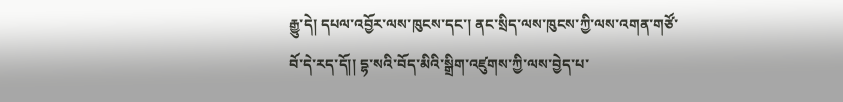རྒྱུ་དེ། དཔལ་འབྱོར་ལས་ཁུངས་དང་། ནང་སྲིད་ལས་ཁུངས་ཀྱི་ལས་འགན་གཙོ་བོ་དེ་རད་དོ།། དྷ་སའི་བོད་མིའི་སྒྲིག་འཛུགས་ཀྱི་ལས་བྱེད་པ་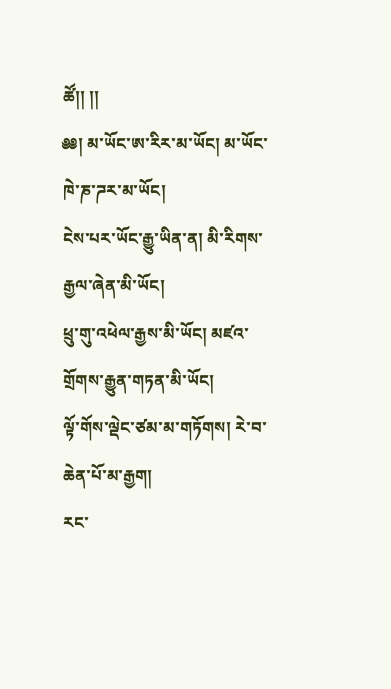ཚོ།། །།
༅༅། མ་ཡོང་ཨ་རིར་མ་ཡོང། མ་ཡོང་ཁེ་ཎ་ཌར་མ་ཡོང།
ངེས་པར་ཡོང་རྒྱུ་ཡིན་ན། མི་རིགས་རྒྱལ་ཞེན་མི་ཡོང།
ཕྲུ་གུ་འཕེལ་རྒྱས་མི་ཡོང། མཛའ་གྲོགས་རྒྱུན་གཏན་མི་ཡོང།
ལྟོ་གོས་ལྡེང་ཙམ་མ་གཏོགས། རེ་བ་ཆེན་པོ་མ་རྒྱག།
རང་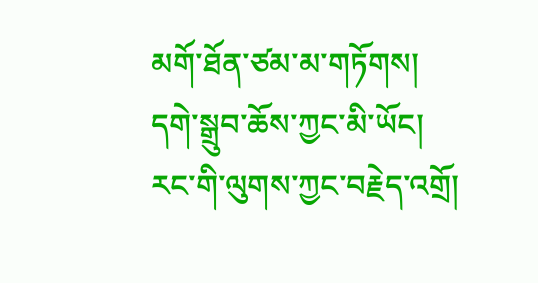མགོ་ཐོན་ཙམ་མ་གཏོགས། དགེ་སྒྲུབ་ཆོས་ཀྱང་མི་ཡོང།
རང་གི་ལུགས་ཀྱང་བརྗེད་འགྲོ།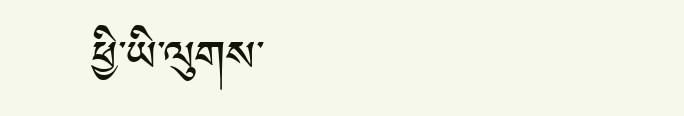ཕྱི་ཡི་ལུགས་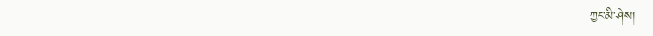ཀྱང་མི་ཤེས།